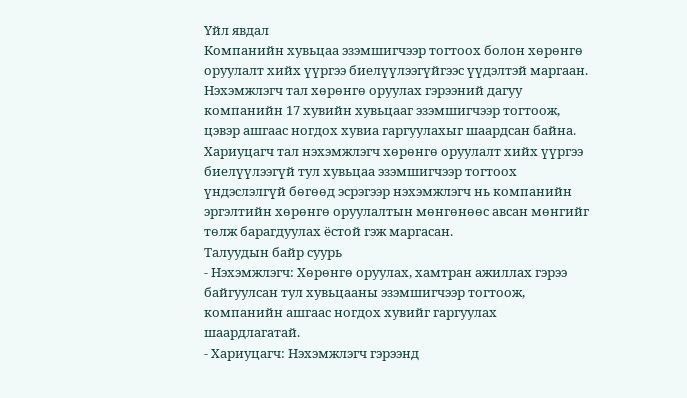Үйл явдал
Компанийн хувьцаа эзэмшигчээр тогтоох болон хөрөнгө оруулалт хийх үүргээ биелүүлээгүйгээс үүдэлтэй маргаан. Нэхэмжлэгч тал хөрөнгө оруулах гэрээний дагуу компанийн 17 хувийн хувьцааг эзэмшигчээр тогтоож, цэвэр ашгаас ногдох хувиа гаргуулахыг шаардсан байна. Хариуцагч тал нэхэмжлэгч хөрөнгө оруулалт хийх үүргээ биелүүлээгүй тул хувьцаа эзэмшигчээр тогтоох үндэслэлгүй бөгөөд эсрэгээр нэхэмжлэгч нь компанийн эргэлтийн хөрөнгө оруулалтын мөнгөнөөс авсан мөнгийг төлж барагдуулах ёстой гэж маргасан.
Талуудын байр суурь
- Нэхэмжлэгч: Хөрөнгө оруулах, хамтран ажиллах гэрээ байгуулсан тул хувьцааны эзэмшигчээр тогтоож, компанийн ашгаас ногдох хувийг гаргуулах шаардлагатай.
- Хариуцагч: Нэхэмжлэгч гэрээнд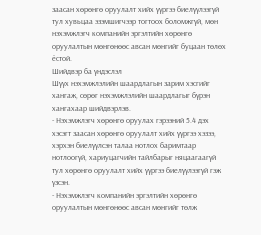заасан хөрөнгө оруулалт хийх үүргээ биелүүлээгүй тул хувьцаа эзэмшигчээр тогтоох боломжгүй, мөн нэхэмжлэгч компанийн эргэлтийн хөрөнгө оруулалтын мөнгөнөөс авсан мөнгийг буцаан төлөх ёстой.
Шийдвэр ба үндэслэл
Шүүх нэхэмжлэлийн шаардлагын зарим хэсгийг хангаж, сөрөг нэхэмжлэлийн шаардлагыг бүрэн хангахаар шийдвэрлэв.
- Нэхэмжлэгч хөрөнгө оруулах гэрээний 5.4 дэх хэсэгт заасан хөрөнгө оруулалт хийх үүргээ хэзээ, хэрхэн биелүүлсэн талаа нотлох баримтаар нотлоогүй, хариуцагчийн тайлбарыг няцаагаагүй тул хөрөнгө оруулалт хийх үүргээ биелүүлээгүй гэж үзсэн.
- Нэхэмжлэгч компанийн эргэлтийн хөрөнгө оруулалтын мөнгөнөөс авсан мөнгийг төлж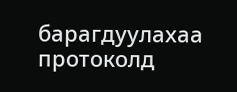барагдуулахаа протоколд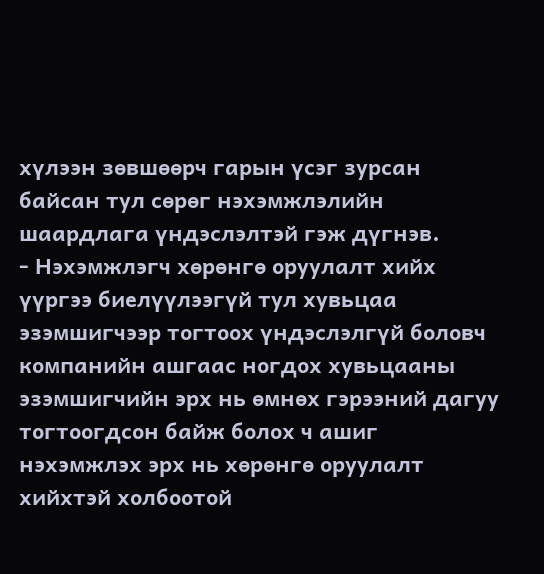хүлээн зөвшөөрч гарын үсэг зурсан байсан тул сөрөг нэхэмжлэлийн шаардлага үндэслэлтэй гэж дүгнэв.
- Нэхэмжлэгч хөрөнгө оруулалт хийх үүргээ биелүүлээгүй тул хувьцаа эзэмшигчээр тогтоох үндэслэлгүй боловч компанийн ашгаас ногдох хувьцааны эзэмшигчийн эрх нь өмнөх гэрээний дагуу тогтоогдсон байж болох ч ашиг нэхэмжлэх эрх нь хөрөнгө оруулалт хийхтэй холбоотой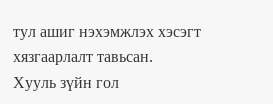тул ашиг нэхэмжлэх хэсэгт хязгаарлалт тавьсан.
Хууль зүйн гол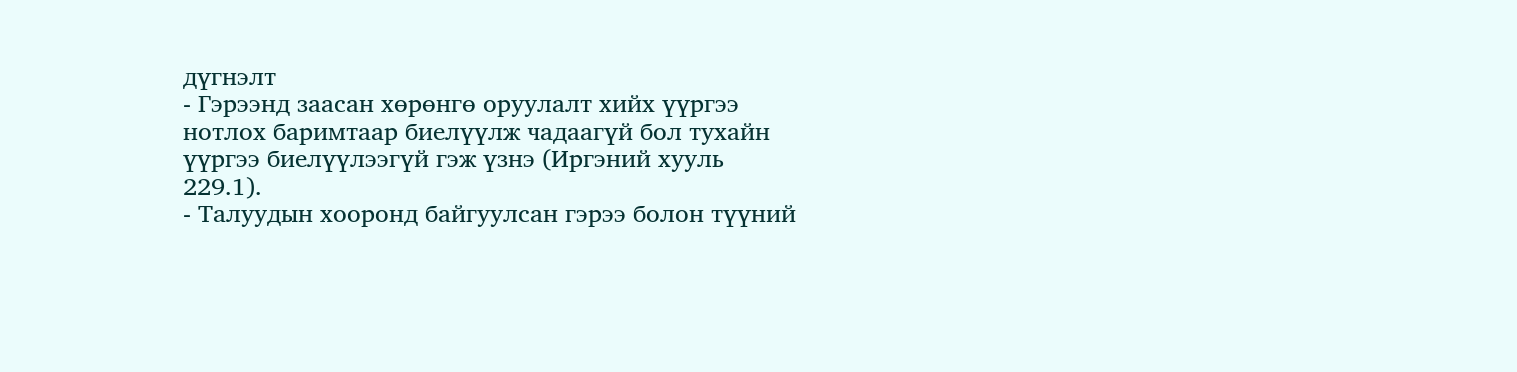дүгнэлт
- Гэрээнд заасан хөрөнгө оруулалт хийх үүргээ нотлох баримтаар биелүүлж чадаагүй бол тухайн үүргээ биелүүлээгүй гэж үзнэ (Иргэний хууль 229.1).
- Талуудын хооронд байгуулсан гэрээ болон түүний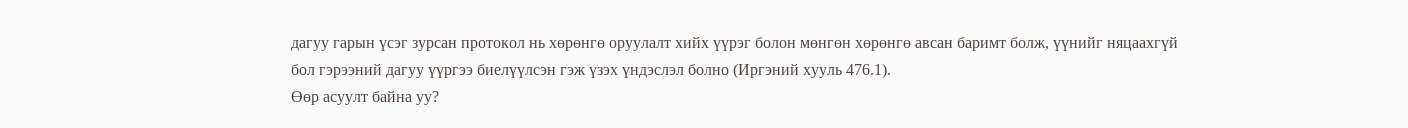дагуу гарын үсэг зурсан протокол нь хөрөнгө оруулалт хийх үүрэг болон мөнгөн хөрөнгө авсан баримт болж, үүнийг няцаахгүй бол гэрээний дагуу үүргээ биелүүлсэн гэж үзэх үндэслэл болно (Иргэний хууль 476.1).
Өөр асуулт байна уу?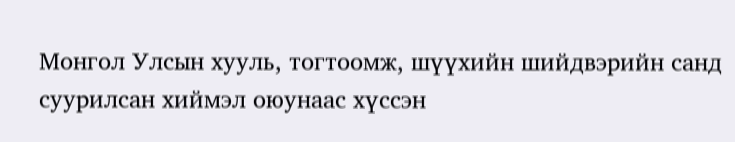Монгол Улсын хууль, тогтоомж, шүүхийн шийдвэрийн санд суурилсан хиймэл оюунаас хүссэн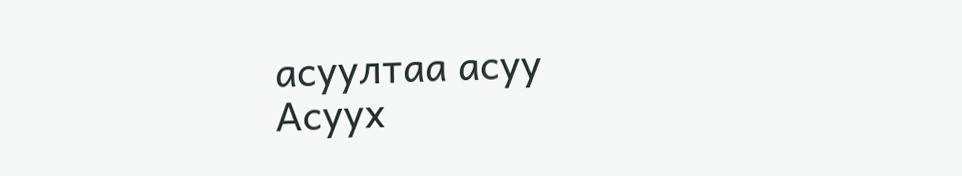асуултаа асуу
Асуух